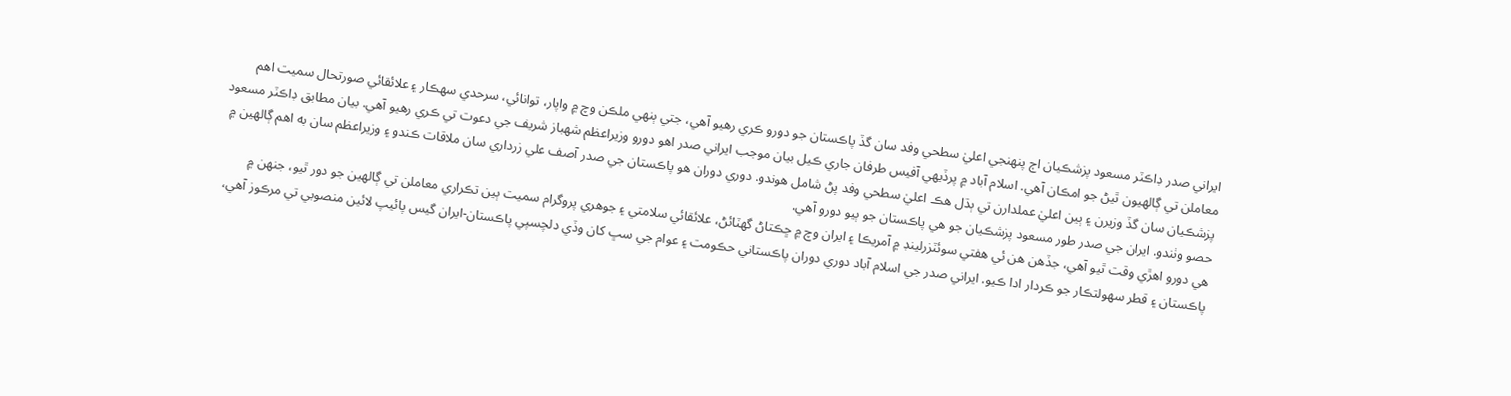ايراني صدر ڊاڪٽر مسعود پزشڪيان اڄ پنهنجي اعليٰ سطحي وفد سان گڏ پاڪستان جو دورو ڪري رهيو آهي، جتي ٻنهي ملڪن وچ ۾ واپار، توانائي، سرحدي سهڪار ۽ علائقائي صورتحال سميت اهم معاملن تي ڳالهيون ٿيڻ جو امڪان آهي. اسلام آباد ۾ پرڏيهي آفيس طرفان جاري ڪيل بيان موجب ايراني صدر اهو دورو وزيراعظم شهباز شريف جي دعوت تي ڪري رهيو آهي. بيان مطابق ڊاڪٽر مسعود پزشڪيان سان گڏ وزيرن ۽ ٻين اعليٰ عملدارن تي ٻڌل هڪ اعليٰ سطحي وفد پڻ شامل هوندو. دوري دوران هو پاڪستان جي صدر آصف علي زرداري سان ملاقات ڪندو ۽ وزيراعظم سان به اهم ڳالهين ۾ حصو وٺندو. ايران جي صدر طور مسعود پزشڪيان جو هي پاڪستان جو ٻيو دورو آهي.
هي دورو اهڙي وقت ٿيو آهي، جڏهن هن ئي هفتي سوئٽزرلينڊ ۾ آمريڪا ۽ ايران وچ ۾ ڇڪتاڻ گهٽائڻ، علائقائي سلامتي ۽ جوهري پروگرام سميت ٻين تڪراري معاملن تي ڳالهين جو دور ٿيو، جنهن ۾ پاڪستان ۽ قطر سهولتڪار جو ڪردار ادا ڪيو. ايراني صدر جي اسلام آباد دوري دوران پاڪستاني حڪومت ۽ عوام جي سڀ کان وڏي دلچسپي پاڪستان-ايران گيس پائيپ لائين منصوبي تي مرڪوز آهي،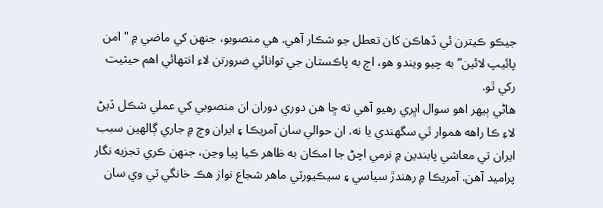جيڪو ڪيترن ئي ڏهاڪن کان تعطل جو شڪار آهي. هي منصوبو، جنهن کي ماضي ۾ "امن پائيپ لائين” به چيو ويندو هو، اڄ به پاڪستان جي توانائي ضرورتن لاءِ انتهائي اهم حيثيت رکي ٿو.
هاڻي ٻيهر اهو سوال اڀري رهيو آهي ته ڇا هن دوري دوران ان منصوبي کي عملي شڪل ڏيڻ لاءِ ڪا راهه هموار ٿي سگهندي يا نه. ان حوالي سان آمريڪا ۽ ايران وچ ۾ جاري ڳالهين سبب ايران تي معاشي پابندين ۾ نرمي اچڻ جا امڪان به ظاهر ڪيا پيا وڃن، جنهن ڪري تجزيه نگار پراميد آهن. آمريڪا ۾ رهندڙ سياسي ۽ سيڪيورٽي ماهر شجاع نواز هڪ خانگي ٽي وي سان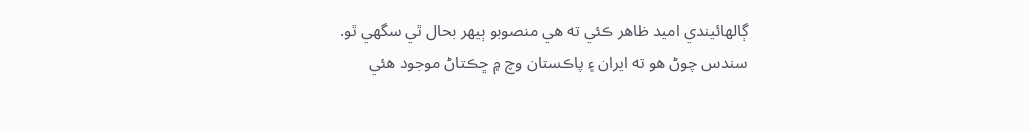ڳالهائيندي اميد ظاهر ڪئي ته هي منصوبو ٻيهر بحال ٿي سگهي ٿو. سندس چوڻ هو ته ايران ۽ پاڪستان وچ ۾ ڇڪتاڻ موجود هئي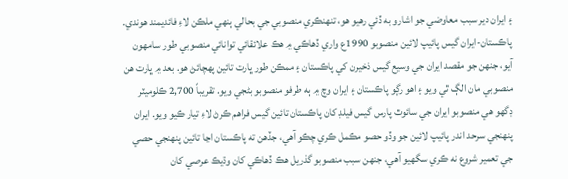۽ ايران دير سبب معاوضي جو اشارو به ڏئي رهيو هو، تنهنڪري منصوبي جي بحالي ٻنهي ملڪن لاءِ فائديمند هوندي.
پاڪستان-ايران گيس پائيپ لائين منصوبو 1990ع واري ڏهاڪي ۾ هڪ علائقائي توانائي منصوبي طور سامهون آيو، جنهن جو مقصد ايران جي وسيع گيس ذخيرن کي پاڪستان ۽ ممڪن طور ڀارت تائين پهچائڻ هو. بعد ۾ ڀارت هن منصوبي مان الڳ ٿي ويو ۽ اهو رڳو پاڪستان ۽ ايران وچ ۾ ٻه طرفو منصوبو بڻجي ويو. تقريباً 2,700 ڪلوميٽر ڊگهو هي منصوبو ايران جي سائوٿ پارس گيس فيلڊ کان پاڪستان تائين گيس فراهم ڪرڻ لاءِ تيار ڪيو ويو. ايران پنهنجي سرحد اندر پائيپ لائين جو وڏو حصو مڪمل ڪري چڪو آهي، جڏهن ته پاڪستان اڃا تائين پنهنجي حصي جي تعمير شروع نه ڪري سگهيو آهي، جنهن سبب منصوبو گذريل هڪ ڏهاڪي کان وڌيڪ عرصي کان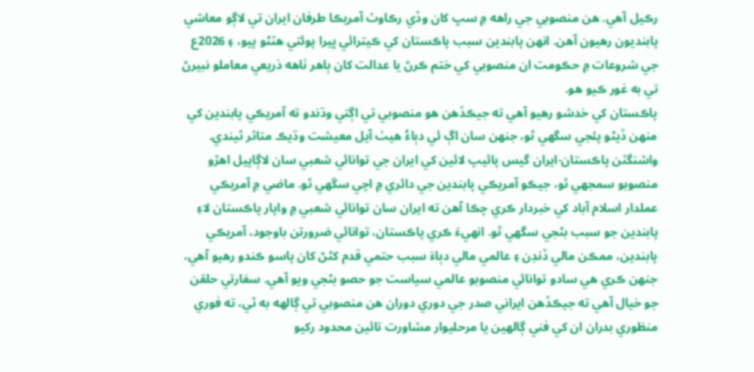رڪيل آهي. هن منصوبي جي راهه ۾ سڀ کان وڏي رڪاوٽ آمريڪا طرفان ايران تي لاڳو معاشي پابنديون رهيون آهن. انهن پابندين سبب پاڪستان کي ڪيترائي ڀيرا پوئتي هٽڻو پيو، ۽ 2026ع جي شروعات ۾ حڪومت ان منصوبي کي ختم ڪرڻ يا عدالت کان ٻاهر ٺاهه ذريعي معاملو نبيرڻ تي به غور ڪيو هو.
پاڪستان کي خدشو رهيو آهي ته جيڪڏهن هو منصوبي تي اڳتي وڌندو ته آمريڪي پابندين کي منهن ڏيڻو پئجي سگهي ٿو، جنهن سان اڳ ئي دٻاءُ هيٺ آيل معيشت وڌيڪ متاثر ٿيندي. واشنگٽن پاڪستان-ايران گيس پائيپ لائين کي ايران جي توانائي شعبي سان لاڳاپيل اهڙو منصوبو سمجهي ٿو، جيڪو آمريڪي پابندين جي دائري ۾ اچي سگهي ٿو. ماضي ۾ آمريڪي عملدار اسلام آباد کي خبردار ڪري چڪا آهن ته ايران سان توانائي شعبي ۾ واپار پاڪستان لاءِ پابندين جو سبب بڻجي سگهي ٿو. انهيءَ ڪري پاڪستان، توانائي ضرورتن باوجود، آمريڪي پابندين، ممڪن مالي ڏنڊن ۽ عالمي مالي دٻاءَ سبب حتمي قدم کڻڻ کان پاسو ڪندو رهيو آهي، جنهن ڪري هي سادو توانائي منصوبو عالمي سياست جو حصو بڻجي ويو آهي. سفارتي حلقن جو خيال آهي ته جيڪڏهن ايراني صدر جي دوري دوران هن منصوبي تي ڳالهه به ٿي، ته فوري منظوري بدران ان کي فني ڳالهين يا مرحليوار مشاورت تائين محدود رکيو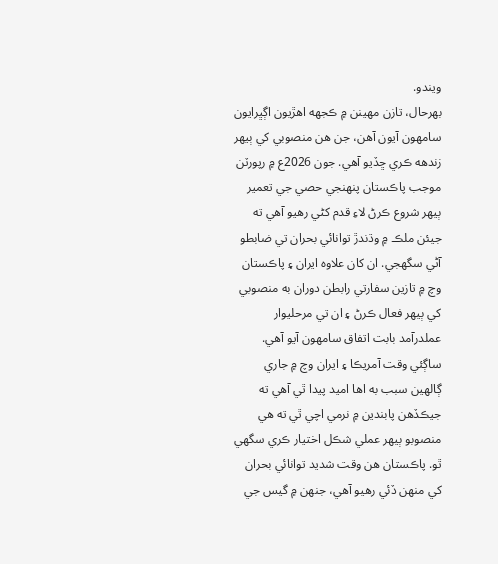ويندو.
بهرحال، تازن مهينن ۾ ڪجهه اهڙيون اڳڀرايون سامهون آيون آهن، جن هن منصوبي کي ٻيهر زندهه ڪري ڇڏيو آهي. جون 2026ع ۾ رپورٽن موجب پاڪستان پنهنجي حصي جي تعمير ٻيهر شروع ڪرڻ لاءِ قدم کڻي رهيو آهي ته جيئن ملڪ ۾ وڌندڙ توانائي بحران تي ضابطو آڻي سگهجي. ان کان علاوه ايران ۽ پاڪستان وچ ۾ تازين سفارتي رابطن دوران به منصوبي کي ٻيهر فعال ڪرڻ ۽ ان تي مرحليوار عملدرآمد بابت اتفاق سامهون آيو آهي. ساڳئي وقت آمريڪا ۽ ايران وچ ۾ جاري ڳالهين سبب به اها اميد پيدا ٿي آهي ته جيڪڏهن پابندين ۾ نرمي اچي ٿي ته هي منصوبو ٻيهر عملي شڪل اختيار ڪري سگهي ٿو. پاڪستان هن وقت شديد توانائي بحران کي منهن ڏئي رهيو آهي، جنهن ۾ گيس جي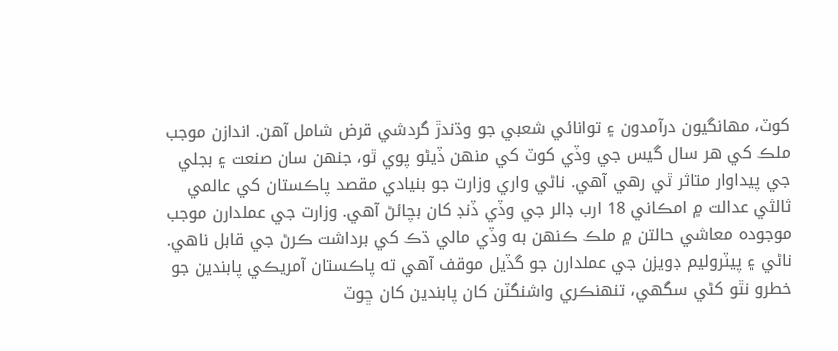کوٽ، مهانگيون درآمدون ۽ توانائي شعبي جو وڌندڙ گردشي قرض شامل آهن. اندازن موجب ملڪ کي هر سال گيس جي وڏي کوٽ کي منهن ڏيڻو پوي ٿو، جنهن سان صنعت ۽ بجلي جي پيداوار متاثر ٿي رهي آهي. ناڻي واري وزارت جو بنيادي مقصد پاڪستان کي عالمي ثالثي عدالت ۾ امڪاني 18 ارب ڊالر جي وڏي ڏنڊ کان بچائڻ آهي. وزارت جي عملدارن موجب موجوده معاشي حالتن ۾ ملڪ ڪنهن به وڏي مالي ڌڪ کي برداشت ڪرڻ جي قابل ناهي. ناڻي ۽ پيٽروليم ڊويزن جي عملدارن جو گڏيل موقف آهي ته پاڪستان آمريڪي پابندين جو خطرو نٿو کڻي سگهي، تنهنڪري واشنگٽن کان پابندين کان ڇوٽ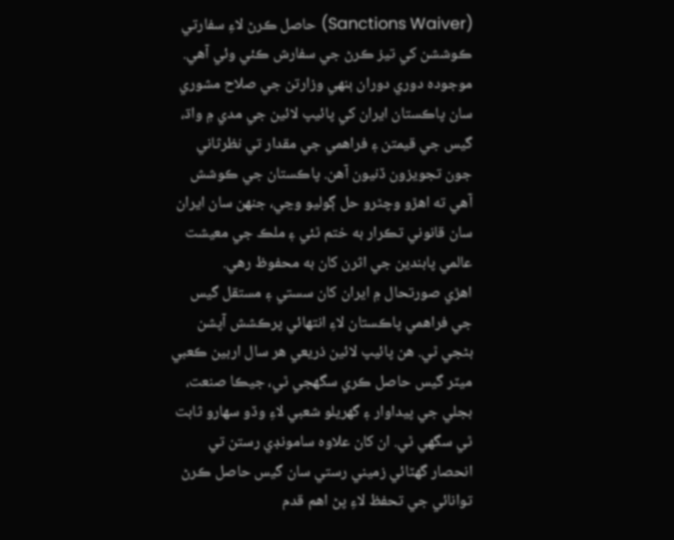(Sanctions Waiver) حاصل ڪرڻ لاءِ سفارتي ڪوششن کي تيز ڪرڻ جي سفارش ڪئي وئي آهي. موجوده دوري دوران ٻنهي وزارتن جي صلاح مشوري سان پاڪستان ايران کي پائيپ لائين جي مدي ۾ واڌ، گيس جي قيمتن ۽ فراهمي جي مقدار تي نظرثاني جون تجويزون ڏنيون آهن. پاڪستان جي ڪوشش آهي ته اهڙو وچٿرو حل ڳوليو وڃي، جنهن سان ايران سان قانوني تڪرار به ختم ٿئي ۽ ملڪ جي معيشت عالمي پابندين جي اثرن کان به محفوظ رهي.
اهڙي صورتحال ۾ ايران کان سستي ۽ مستقل گيس جي فراهمي پاڪستان لاءِ انتهائي پرڪشش آپشن بڻجي ٿي. هن پائيپ لائين ذريعي هر سال اربين ڪعبي ميٽر گيس حاصل ڪري سگهجي ٿي، جيڪا صنعت، بجلي جي پيداوار ۽ گهريلو شعبي لاءِ وڏو سهارو ثابت ٿي سگهي ٿي. ان کان علاوه سامونڊي رستن تي انحصار گهٽائي زميني رستي سان گيس حاصل ڪرڻ توانائي جي تحفظ لاءِ پڻ اهم قدم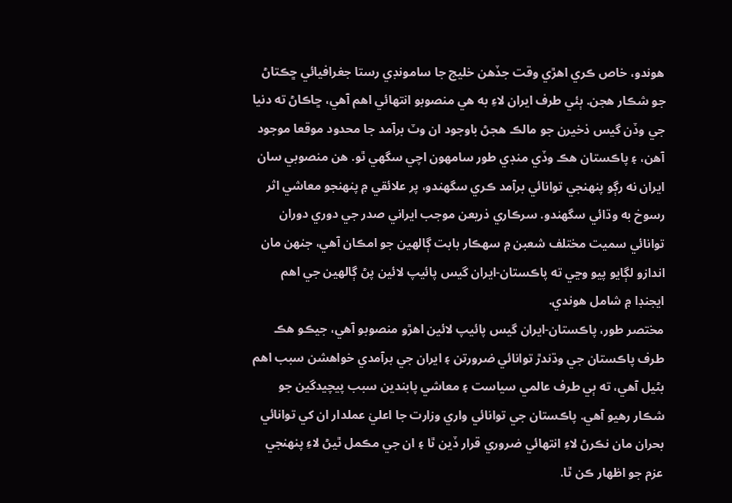هوندو، خاص ڪري اهڙي وقت جڏهن خليج جا سامونڊي رستا جغرافيائي ڇڪتاڻ جو شڪار هجن. ٻئي طرف ايران لاءِ به هي منصوبو انتهائي اهم آهي، ڇاڪاڻ ته دنيا جي وڏن گيس ذخيرن جو مالڪ هجڻ باوجود ان وٽ برآمد جا محدود موقعا موجود آهن، ۽ پاڪستان هڪ وڏي منڊي طور سامهون اچي سگهي ٿو. هن منصوبي سان ايران نه رڳو پنهنجي توانائي برآمد ڪري سگهندو، پر علائقي ۾ پنهنجو معاشي اثر رسوخ به وڌائي سگهندو. سرڪاري ذريعن موجب ايراني صدر جي دوري دوران توانائي سميت مختلف شعبن ۾ سهڪار بابت ڳالهين جو امڪان آهي، جنهن مان اندازو لڳايو پيو وڃي ته پاڪستان-ايران گيس پائيپ لائين پڻ ڳالهين جي اهم ايجنڊا ۾ شامل هوندي.
مختصر طور، پاڪستان-ايران گيس پائيپ لائين اهڙو منصوبو آهي، جيڪو هڪ طرف پاڪستان جي وڌندڙ توانائي ضرورتن ۽ ايران جي برآمدي خواهشن سبب اهم بڻيل آهي، ته ٻي طرف عالمي سياست ۽ معاشي پابندين سبب پيچيدگين جو شڪار رهيو آهي. پاڪستان جي توانائي واري وزارت جا اعليٰ عملدار ان کي توانائي بحران مان نڪرڻ لاءِ انتهائي ضروري قرار ڏين ٿا ۽ ان جي مڪمل ٿيڻ لاءِ پنهنجي عزم جو اظهار ڪن ٿا.